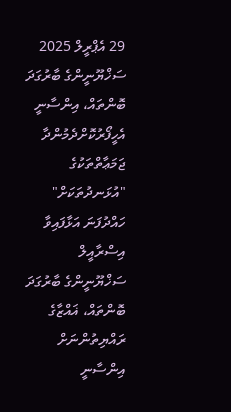29 އެޕްރީލް 2025
ސަޚްޔޫނީންގެ ބާރުގަދަ ބޮންތައް، އިންސާނީ އެހީފޯރުކޮށްދެމުންދާ ޖަމަޢާތްތަކުގެ "އުޅަނދުތަކަށް"
ހައްދުފަނަ އަޅާފައިވާ އިސްރާއީލް ސަޚްޔޫނީންގެ ބާރުގަދަ ބޮންތައް، ޣައްޒާގެ ރައްޔިތުންނަށް އިންސާނީ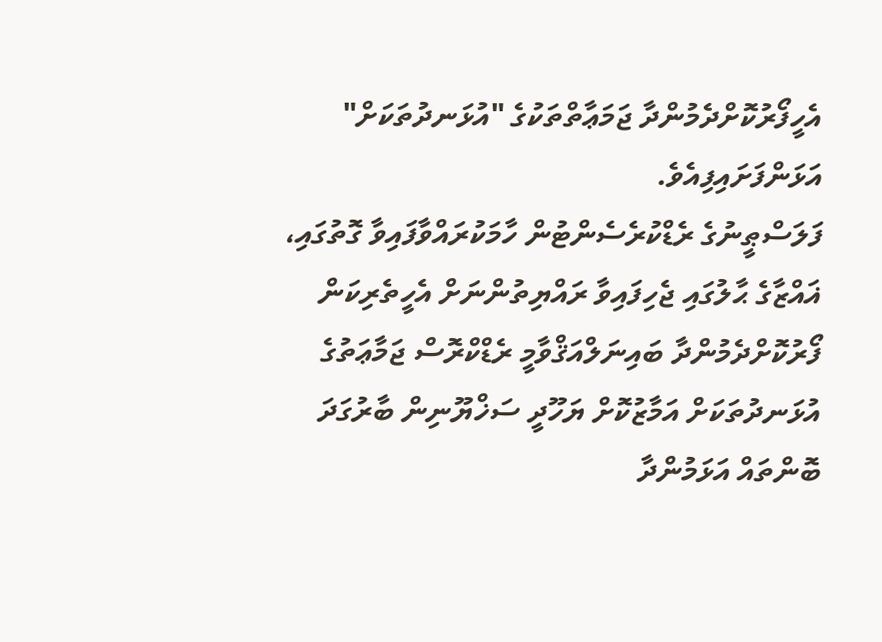އެހީފޯރުކޮށްދެމުންދާ ޖަމަޢާތްތަކުގެ "އުޅަނދުތަކަށް" އަޅަންފަށައިފިއެވެ.
ފަލަސްޠީނުގެ ރެޑްކުރެސެންޓުން ހާމަކުރައްވާފައިވާ ގޮތުގައި، ޣައްޒާގެ ޙާލުގައި ޖެހިފައިވާ ރައްޔިތުންނަށް އެހީތެރިކަން ފޯރުކޮށްދެމުންދާ ބައިނަލްއަޤްވާމީ ރެޑްކްރޮސް ޖަމާޢަތުގެ އުޅަނދުތަކަށް އަމާޒުކޮށް ޔަހޫދީ ސަޚްޔޫނިން ބާރުގަދަ ބޮންތައް އަޅަމުންދާ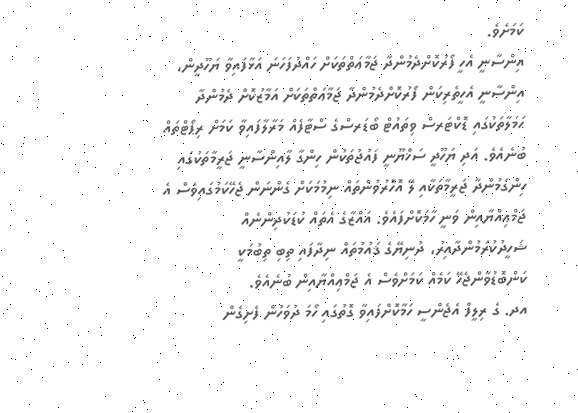ކަމަށެވެ.
އިންސާނީ އެހީ ފޯރުކޮށްދެމުންދާ ޖަމާޢަތްތަކަށް ހައްދުފަހަނަ އަޅާފައިވާ ޔަހޫދީން، އިންސާނީ އެހީތެރިކަން ފޯރުކޮށްދެމުންދާ ޖަމާޢަތްތަކަށް އަމާޒުކޮށް ދެމުންދާ ޙަމަލާތަކުގައި ޑޮކްޓަރސް ވިތައުޓް ބޯޑަރސްގެ ސްޓާފެއް މަރާލާފައިވާ ކަމަށް ރިޕޯޓްތައް ބުނެއެވެ. އަދި ޔަހޫދީ ސަޚްޔޫނީ ފައުޖުތަކުން ހިންގާ ލާއިންސާނީ ޖަރީމާތަކުގައި ހިންގަމުންދާ ޖަރީމާތަކާއި ލޭ އޮހޮރުވުންތައް ނިމުމަކަށް ގެންނަން ޖެހޭކަމުގައިވެސް އެ ޖަމްޢިއްޔާއިން ވަނީ ހާމަކޮށްފައެވެ. ޣައްޒާގެ އެތައް ކުޑަކުދިންނެއް ޝަހީދުކުރަމުންދާއިރު، ދުނިޔޭގެ ޤައުމުތައް ނިދާފައި ތިބި ތިބުމަކީ ކަންބޮޑުވާންޖެހޭ ކަމެއް ކަމަށްވެސް އެ ޖަމްޢިއްޔާއިން ބުނެއެވެ.
އދ. ގެ ރިލީފް އެޖެންސީ ހަމާކޮށްފައިވާ ގޮތުގައި ހޯމަ ދުވަހުން ފެށިގެން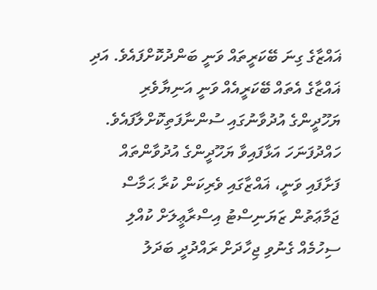ޣައްޒާގެ ގިނަ ބޭކަރީތައް ވަނީ ބަންދުކޮށްފައެވެ. އަދި ޣައްޒާގެ އެތައް ބޭކަރީއެއް ވަނީ އަނިޔާވެރި ޔަހޫދީންގެ އުދުވާނުގައި ސުންނާފަތިކޮށްލާފައެވެ.
ހައްދުފަނަހަ އަޅާފައިވާ ޔަހޫދީންގެ އުދުވާންތައް ފަށާފައި ވަނީ، ޣައްޒާގައި ވެރިކަން ކުރާ ޙަމާސް ޖަމާޢަތުން ޒަޔަނިސްޓު އިސްރާޢީލަށް ކުއްލި ސިހުމެއް ގެނުވި ޖިހާދަށް ރައްދުދީ ބަދަލު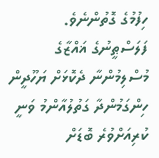ހިފުމުގެ ގޮތުންނެވެ.
ފަލަސްޠީނުގެ ޣައްޒާގެ މުސްލިމުންނާ ދެކޮޅަށް ޔަހޫދީން ހިންގަމުންދާ ގަތުލުއާންމު ވަނީ ކުރިއަށްވުރެ ބޮޑަށް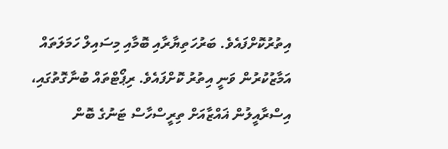އިތުރުކޮށްފައެވެ. ބަރުހަތިޔާރާއި ބޮމާއި މިސައިލް ހަމަލަތައް އަމާޒުކުރުން ވަނީ އިތުރު ކޮށްފައެވެ. ރިޕޯޓްތައް ބުނާގޮތުގައި، އިސްރާއީލުން ޣައްޒާއަށް ތިރީސްހާސް ޓަނުގެ ބޮން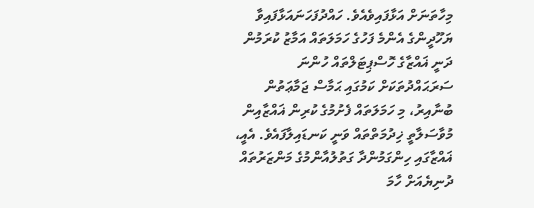މިހާތަނަށް އަޅާފައިވެއެވެ. ހައްދުފަހަނައަޅާފައިވާ ޔަހޫދީންގެ އެންމެ ފަހުގެ ހަމަލަތައް އަމާޒު ކުރަމުން ދަނީ ޣައްޒާގެ ހޮސްޕިޓަލްތައް ހުންނަ ސަރަޙައްދުތަކަށް ކަމުގައި ޙަމާސް ޖަމާޢަތުން ބުނާއިރު، މި ހަމަލަތައް ފެށުމުގެ ކުރިން ޣައްޒާއިން މުވާސަލާތީ ޚިދުމަތްތައް ވަނީ ކަނޑައިލާފައެވެ. އެއީ، ޣައްޒާގައި ހިންގަމުންދާ ގަތުލުއާންމުގެ މަންޒަރުތައް ދުނިޔެއަށް ހާމަ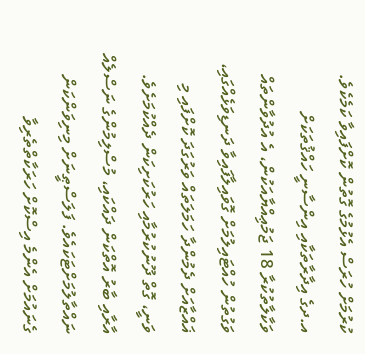ކުރުމަށް ހުރަސް އެޅުމުގެ ގޮތުން ކޮށްފައިވާ ކަމެކެވެ.
އ.ދގެ އިދާރާތަކާއި އިންސާނީ ހައްޤުތަކަށް ވަކާލާތުކުރާ 18 ޖަމުޢިއްޔާއަކުން، އެ އުދުވާންތައް ވަގުތުން ހުއްޓައިލުމަށް ގޮވައިލާފައިވާ ދަނޑިވަޅެއްގައި، ޣައްޒާއަށް ދެމުންދާ ހަމަލަތައް ވަރުގަދަ ކޮށްފައި މި ވަނީ، ގޮތް ދޫނުކުރުމާއި ހަރުކަށިކަން ދެއްކުމަށެވެ. އާރާއި ބާރު އޮތްކަން ދައްކައި، މުސްލިމުންގެ ނަސްލެއް ނައްތާލުމަށްޓަކައެވެ. ފަލަސްޠީނަށް މިނިވަންކަން ގެނައުމަށް އެންމެ އިސްކޮށް ހަރަކާތްތެރިވާ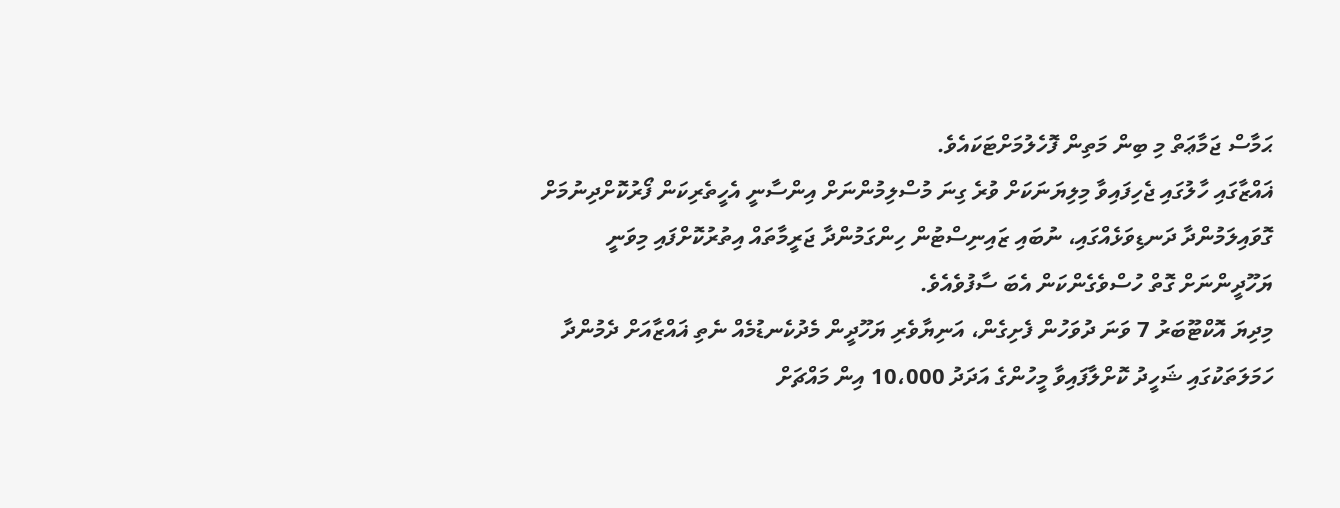ޙަމާސް ޖަމާޢަތް މި ބިން މަތިން ފޮހެލުމަށްޓަކައެވެ.
ޣައްޒާގައި ހާލުގައި ޖެހިފައިވާ މިލިޔަނަކަށް ވުރެ ގިނަ މުސްލިމުންނަށް އިންސާނީ އެހީތެރިކަން ފޯރުކޮށްދިނުމަށް ގޮވައިލަމުންދާ ދަނޑިވަޅެއްގައި، ނުބައި ޒައިނިސްޓުން ހިންގަމުންދާ ޖަރީމާތައް އިތުރުކޮށްފައި މިވަނީ ޔަހޫދީންނަށް ގޮތް ހުސްވެގެންކަން އެބަ ސާފުވެއެވެ.
މިދިޔަ އޮކްޓޫބަރު 7 ވަނަ ދުވަހުން ފެށިގެން، އަނިޔާވެރި ޔަހޫދީން މެދުކެނޑުމެއް ނެތި ޣައްޒާއަށް ދެމުންދާ ހަމަލަތަކުގައި ޝަހީދު ކޮށްލާފައިވާ މީހުންގެ އަދަދު 10،000 އިން މައްޗަށް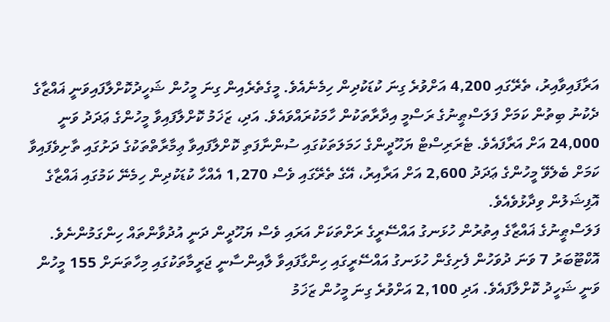އަރާފައިވާއިރު، ތެރޭގައި 4,200 އަށްވުރެ ގިނަ ކުޑަކުދިން ހިމެނެއެވެ. މީގެތެރެއިން ގިނަ މީހުން ޝަހީދުކޮށްލާފައިވަނީ ޣައްޒާގެ ދެކުނު ބިތުން ކަމަށް ފަލަސްޠީނުގެ ރަސްމީ އިދާރާތަކުން ހާމަކުރައްވައެވެ. އަދި، ޒަޚަމު ކޮށްލާފައިވާ މީހުންގެ ޢަދަދު ވަނީ 24,000 އަށް އަރާފައެވެ. ޓެރަރިސްޓް ޔަހޫދީންގެ ހަމަލަތަކުގައި ސުންނާފަތި ކޮށްލާފައިވާ ޢިމާރާތްތަކުގެ ދަށުގައި ތާށިވެފައިވާ ކަމަށް ބެލެވޭ މީހުންގެ ޢަދަދު 2,600 އަށް އަރާއިރު، އޭގެ ތެރޭގައި ވެސް 1,270 އެއްހާ ކުޑަކުދިން ހިމެނޭ ކަމުގައި ޣައްޒާގެ އޮފިޝަލުން ވިދާޅުވެއެވެ.
ފަލަސްޠީނުގެ ޣައްޒާގެ އިތުރުން ހުޅަނގު އައްސޭރީގެ ރަށްތަކަށް އަރައި ވެސް ޔަހޫދީން ދަނީ އުދުވާންތައް ހިންގަމުންނެވެ. އޮކްޓޫބަރު 7 ވަނަ ދުވަހުން ފެށިގެން ހުޅަނގު އައްސޭރީގައި ހިންގާފައިވާ ލާއިންސާނީ ޖަރީމާތަކުގައި މިހާތަނަށް 155 މީހުން ވަނީ ޝަހީދު ކޮށްލާފައެވެ. އަދި 2,100 އަށްވުރެ ގިނަ މީހުން ޒަޚަމު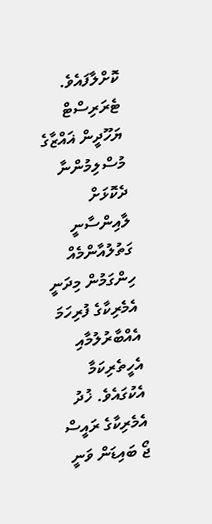ކޮށްލާފައެވެ.
ޓެރަރިސްޓް ޔަހޫދީން ޣައްޒާގެ މުސްލިމުންނާ ދެކޮޅަށް ލާއިންސާނީ ގަތުލުއާންމެއް ހިންގަމުން މިދަނީ އެމެރިކާގެ ފުރިހަމަ އެއްބާރުލުމާއި އެހީތެރިކަމާ އެކުގައެވެ. ޚުދު އެމެރިކާގެ ރައީސް ޖޯ ބައިޑަން ވަނީ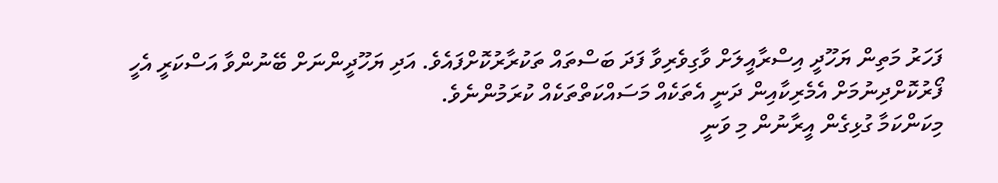ފަހަރު މަތިން ޔަހޫދީ އިސްރާއީލަށް ވާގިވެރިވާ ފަދަ ބަސްތައް ތަކުރާރުކޮށްފައެވެ. އަދި ޔަހޫދީންނަށް ބޭނުންވާ އަސްކަރީ އެހީ ފޯރުކޮށްދިނުމަށް އެމެރިކާއިން ދަނީ އެތަކެއް މަސައްކަތްތަކެއް ކުރަމުންނެވެ.
މިކަންކަމާ ގުޅިގެން އީރާނުން މި ވަނީ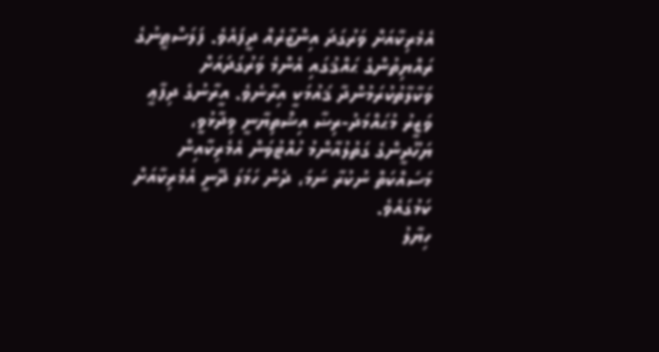އެމެރިކާއަށް ވަރުގަދަ އިންޒާރެއް ދީފައެވެ. ފަލަސްޠީނުގެ ރައްޔިތުންގެ ޙައްޤުގައި އެންމެ ވަރުގަދައަށް ވަކާލާތުކުރަމުންދާ ޤައުމަކީ އިރާނެވެ. އީރާނުގެ ދިފާޢީ ވަޒީރު މުޙައްމަދު-ރިޟާ އިޝްތިޔާނީ ވިދާޅުވީ، ޔަހޫދީންގެ ގަތުލުއާންމު ހުއްޓުވަން އެމެރިކާއިން މަސައްކަތް ނުކުރާ ނަމަ، ދެން ހަމަލަ ދޭނީ އެމެރިކާއަށް ކަމުގައެވެ.
ހިޔާލު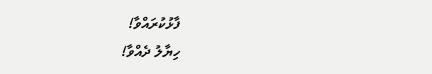ފާޅުކުރައްވާ!
ހިޔާލު ދެއްވާ!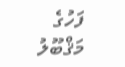ފަހުގެ
މަޤްބޫލު